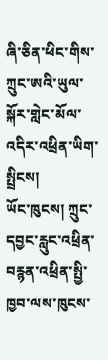ཞི་ཅིན་ཕིང་གིས་ཀྲུང་ཨའི་ཡུལ་སྐོར་གླེང་མོལ་འདིར་འཕྲིན་ཡིག་སྤྲིངས།
ཡོང་ཁུངས། ཀྲུང་དབྱང་རླུང་འཕྲིན་བརྙན་འཕྲིན་སྤྱི་ཁྱབ་ལས་ཁུངས་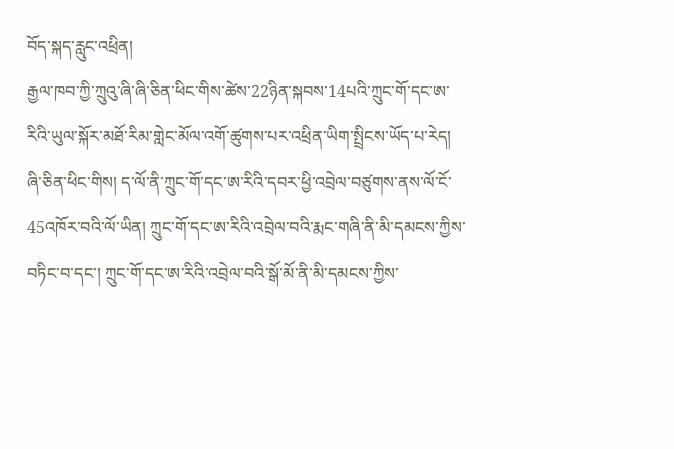བོད་སྐད་རླུང་འཕྲིན།
རྒྱལ་ཁབ་ཀྱི་ཀྲུའུ་ཞི་ཞི་ཅིན་ཕིང་གིས་ཚེས་22ཉིན་སྐབས་14པའི་ཀྲུང་གོ་དང་ཨ་རིའི་ཡུལ་སྐོར་མཐོ་རིམ་གླེང་མོལ་འགོ་ཚུགས་པར་འཕྲིན་ཡིག་སྤྲིངས་ཡོད་པ་རེད།
ཞི་ཅིན་ཕིང་གིས། ད་ལོ་ནི་ཀྲུང་གོ་དང་ཨ་རིའི་དབར་ཕྱི་འབྲེལ་བཙུགས་ནས་ལོ་ངོ་45འཁོར་བའི་ལོ་ཡིན། ཀྲུང་གོ་དང་ཨ་རིའི་འབྲེལ་བའི་རྨང་གཞི་ནི་མི་དམངས་ཀྱིས་བཏིང་བ་དང་། ཀྲུང་གོ་དང་ཨ་རིའི་འབྲེལ་བའི་སྒོ་མོ་ནི་མི་དམངས་ཀྱིས་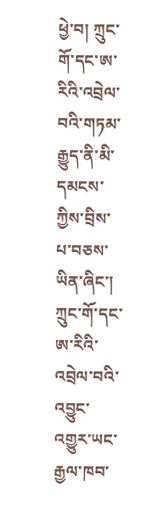ཕྱེ་བ། ཀྲུང་གོ་དང་ཨ་རིའི་འབྲེལ་བའི་གཏམ་རྒྱུད་ནི་མི་དམངས་ཀྱིས་བྲིས་པ་བཅས་ཡིན་ཞིང་། ཀྲུང་གོ་དང་ཨ་རིའི་འབྲེལ་བའི་འབྱུང་འགྱུར་ཡང་རྒྱལ་ཁབ་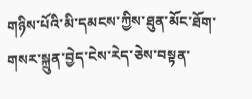གཉིས་པོའི་མི་དམངས་ཀྱིས་ཐུན་མོང་ཐོག་གསར་སྐྲུན་བྱེད་ངེས་རེད་ཅེས་བསྟན་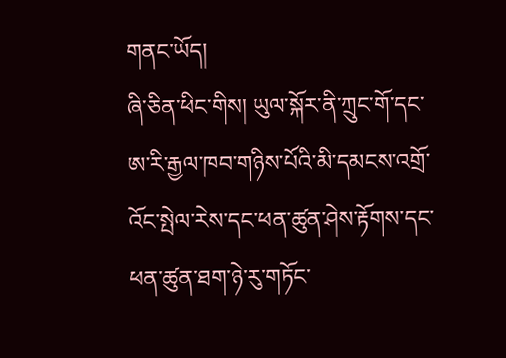གནང་ཡོད།
ཞི་ཅིན་ཕིང་གིས། ཡུལ་སྐོར་ནི་ཀྲུང་གོ་དང་ཨ་རི་རྒྱལ་ཁབ་གཉིས་པོའི་མི་དམངས་འགྲོ་འོང་སྤེལ་རེས་དང་ཕན་ཚུན་ཤེས་རྟོགས་དང་ཕན་ཚུན་ཐག་ཉེ་རུ་གཏོང་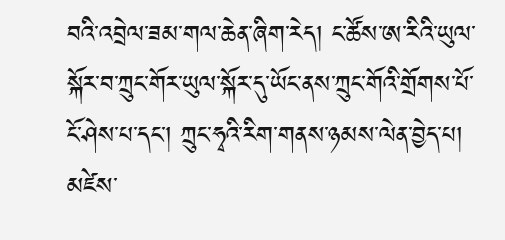བའི་འབྲེལ་ཟམ་གལ་ཆེན་ཞིག་རེད། ང་ཚོས་ཨ་རིའི་ཡུལ་སྐོར་བ་ཀྲུང་གོར་ཡུལ་སྐོར་དུ་ཡོང་ནས་ཀྲུང་གོའི་གྲོགས་པོ་ངོ་ཤེས་པ་དང་། ཀྲུང་ཧྭའི་རིག་གནས་ཉམས་ལེན་བྱེད་པ། མཛེས་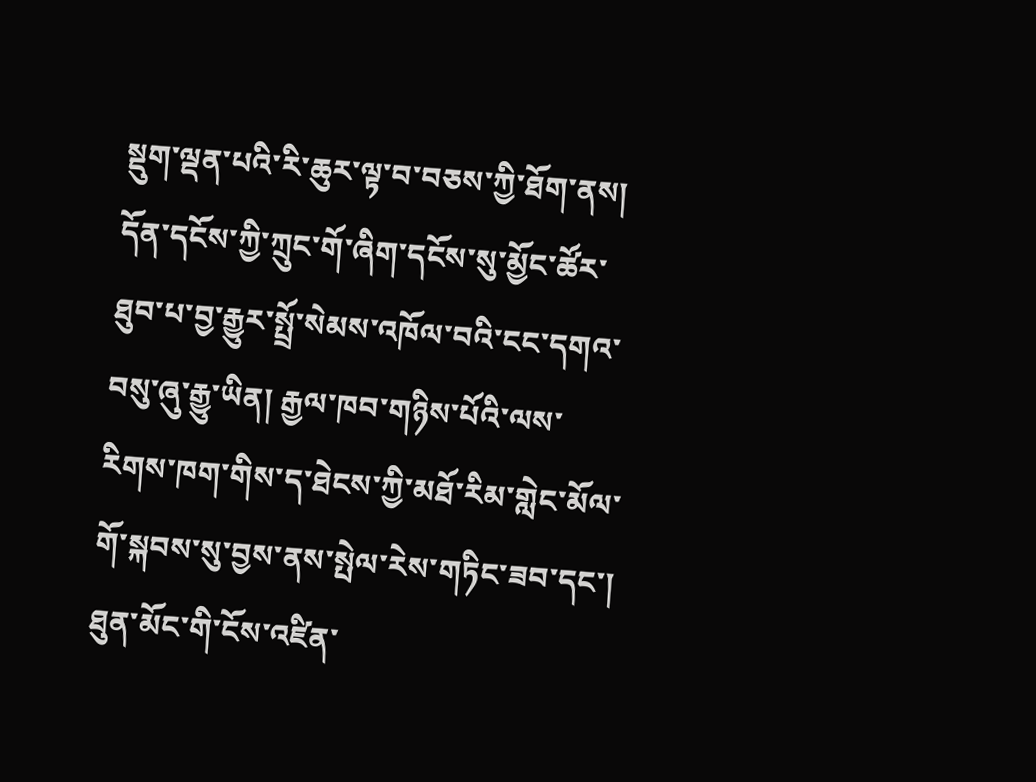སྡུག་ལྡན་པའི་རི་ཆུར་ལྟ་བ་བཅས་ཀྱི་ཐོག་ནས། དོན་དངོས་ཀྱི་ཀྲུང་གོ་ཞིག་དངོས་སུ་མྱོང་ཚོར་ཐུབ་པ་བྱ་རྒྱུར་སྤྲོ་སེམས་འཁོལ་བའི་ངང་དགའ་བསུ་ཞུ་རྒྱུ་ཡིན། རྒྱལ་ཁབ་གཉིས་པོའི་ལས་རིགས་ཁག་གིས་ད་ཐེངས་ཀྱི་མཐོ་རིམ་གླེང་མོལ་གོ་སྐབས་སུ་བྱས་ནས་སྤེལ་རེས་གཏིང་ཟབ་དང་། ཐུན་མོང་གི་ངོས་འཛིན་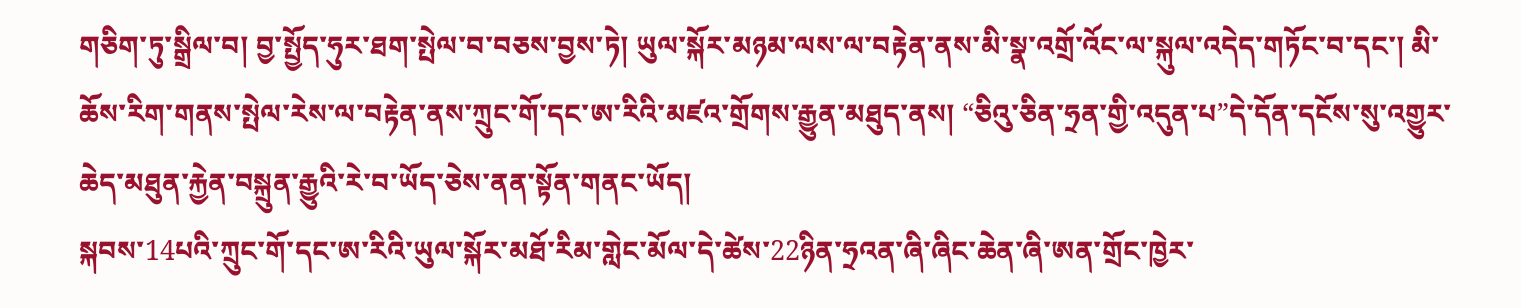གཅིག་ཏུ་སྒྲིལ་བ། བྱ་སྤྱོད་ཧུར་ཐག་སྤེལ་བ་བཅས་བྱས་ཏེ། ཡུལ་སྐོར་མཉམ་ལས་ལ་བརྟེན་ནས་མི་སྣ་འགྲོ་འོང་ལ་སྐུལ་འདེད་གཏོང་བ་དང་། མི་ཆོས་རིག་གནས་སྤེལ་རེས་ལ་བརྟེན་ནས་ཀྲུང་གོ་དང་ཨ་རིའི་མཛའ་གྲོགས་རྒྱུན་མཐུད་ནས། “ཅིའུ་ཅིན་ཧྲན་གྱི་འདུན་པ”དེ་དོན་དངོས་སུ་འགྱུར་ཆེད་མཐུན་རྐྱེན་བསྐྲུན་རྒྱུའི་རེ་བ་ཡོད་ཅེས་ནན་སྟོན་གནང་ཡོད།
སྐབས་14པའི་ཀྲུང་གོ་དང་ཨ་རིའི་ཡུལ་སྐོར་མཐོ་རིམ་གླེང་མོལ་དེ་ཚེས་22ཉིན་ཧྲའན་ཞི་ཞིང་ཆེན་ཞི་ཨན་གྲོང་ཁྱེར་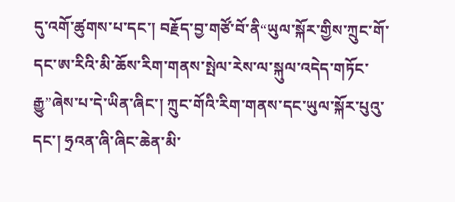དུ་འགོ་ཚུགས་པ་དང་། བརྗོད་བྱ་གཙོ་བོ་ནི“ཡུལ་སྐོར་གྱིས་ཀྲུང་གོ་དང་ཨ་རིའི་མི་ཆོས་རིག་གནས་སྤེལ་རེས་ལ་སྐུལ་འདེད་གཏོང་རྒྱུ”ཞེས་པ་དེ་ཡིན་ཞིང་། ཀྲུང་གོའི་རིག་གནས་དང་ཡུལ་སྐོར་པུའུ་དང་། ཧྲའན་ཞི་ཞིང་ཆེན་མི་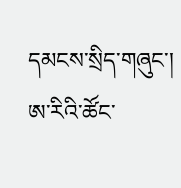དམངས་སྲིད་གཞུང་། ཨ་རིའི་ཚོང་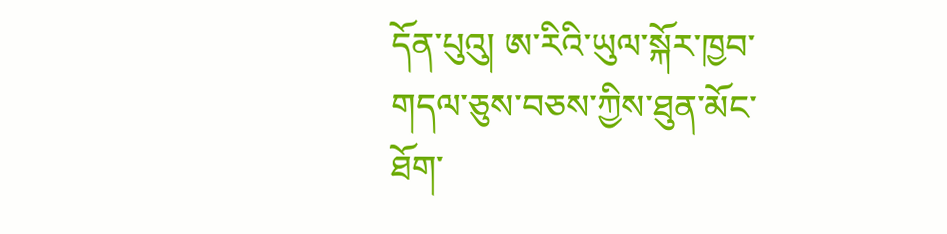དོན་པུའུ། ཨ་རིའི་ཡུལ་སྐོར་ཁྱབ་གདལ་ཅུས་བཅས་ཀྱིས་ཐུན་མོང་ཐོག་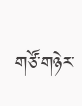གཙོ་གཉེར་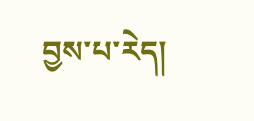བྱས་པ་རེད།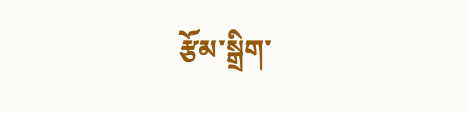རྩོམ་སྒྲིག་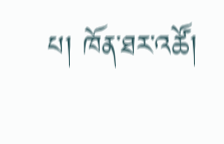པ། ཁོན་ཐར་འཚོ།